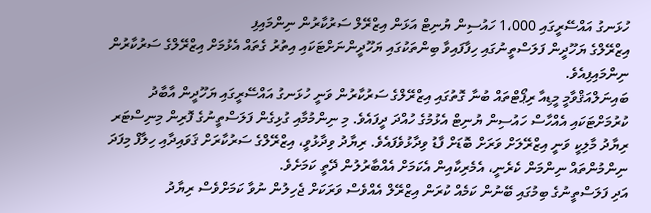ހުޅަނގު އައްސޭރީގައި 1،000 ހައުސިން ޔުނިޓް އަޅަން އިޒްރޭލް ސަރުކާރުން ނިންމައިފި
އިޒްރޭލްގެ ޔަހޫދީން ފަލަސްތީނުގައި ހިފާފައިވާ ބިންތަކުގައި ޔަހޫދީންނަށްޓަކައި އިތުރު ގެތައް އެޅުމަށް އިޒްރޭލްގެ ސަރުކާރުން ނިންމައިފިއެވެ.
ބައިނަލްއަޤްވާމީ މީޑިއާ ރިޕޯޓްތައް ބުނާ ގޮތުގައި އިޒްރޭލްގެ ސަރުކާރުން ވަނީ ހުޅަނގު އައްސޭރީގައި ޔަހޫދީން އާބާދު ކުރުމަށްޓަކައި އެއްހާސް ހައުސިން ޔުނިޓް އެޅުމުގެ ހުއްދަ ދީފައެވެ. މި ނިންމުމާއި ގުޅިގެން ފަލަސްތީނުގެ ފޮރިން މިނިސްޓަރ ރިޔާދު މާލިކީ ވަނީ އިޒްރޭލަށް ވަރަށް ބޮޑަށް ފާޑު ވިދާޅުވެފައެވެ. ރިޔާދު ވިދާޅުވީ، އިޒްރޭލްގެ ސަރުކާރަށް ޤަވައިދާއި ހިލާފް މިފަދަ ނިންމުންތައް ނިންމަން ކެރެނީ، އެމެރިކާއިން އެކަމަށް އެއްބާރުލުން ދޭތީ ކަމަށެވެ.
އަދި ފަލަސްތީނުގެ ބިމުގައި ބޭނުން ކަމެއް ކުރަން އިޒްރޭލް އެއްވެސް ވަރަކަށް ޖެހިލުން ނުވާ ކަމަށްވެސް ރިޔާދު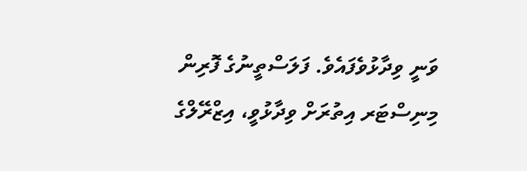ވަނީ ވިދާޅުވެފައެވެ. ފަލަސްތީނުގެ ފޮރިން މިނިސްޓަރ އިތުރަށް ވިދާޅުވީ، އިޒްރޭލްގެ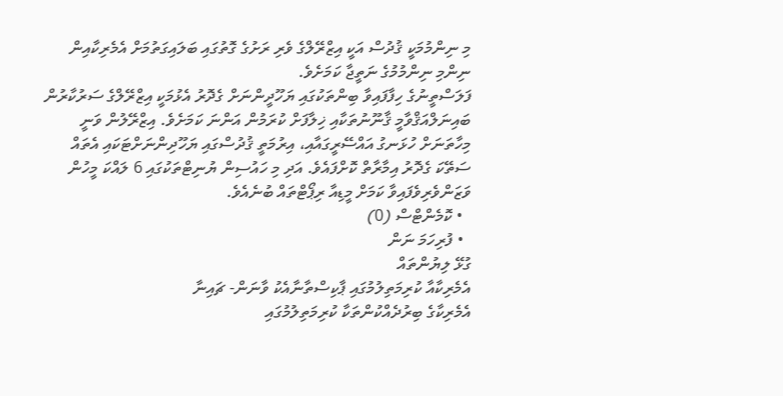މި ނިންމުމަކީ ޤުދުސް އަކީ އިޒްރޭލްގެ ވެރި ރަށުގެ ގޮތުގައި ބަލައިގަތުމަށް އެމެރިކާއިން ނިންމި ނިންމުމުގެ ނަތީޖާ ކަމަށެވެ.
ފަލަސްތީނުގެ ހިފާފައިވާ ބިންތަކުގައި ޔަހޫދީންނަށް ގެދޮރު އެޅުމަކީ އިޒްރޭލްގެ ސަރުކާރުން ބައިނަލްއަޤްވާމީ ޤާނޫނުތަކާއި ޚިލާފަށް ކުރަމުން އަންނަ ކަމަށެވެ. އިޒްރޭލުން ވަނީ މިހާތަނަށް ހުޅަނގު އައްސޭރީގައާއި، އިރުމަތީ ޤުދުސްގައި ޔަހޫދިންނަށްޓަކައި އެތައް ސަތޭކަ ގެދޮރު އިމާރާތް ކޮށްފައެވެ. އަދި މި ހައުސިން ޔުނިޓްތަކުގައި 6 ލައްކަ މީހުން ވަޒަންވެރިވެފައިވާ ކަމަށް މީޑިއާ ރިޕޯޓްތައް ބުނެއެވެ.
  • ކޮމެންޓްސް (0)
  • ފުރިހަމަ ނަން
ގުޅޭ ލިޔުންތައް
އެމެރިކާއާ ކުރިމަތިލުމުގައި ޕާކިސްތާނާއެކު ވާނަން- ޗައިނާ
އެމެރިކާގެ ބިރުދެއްކުންތަކާ ކުރިމަތިލުމުގައި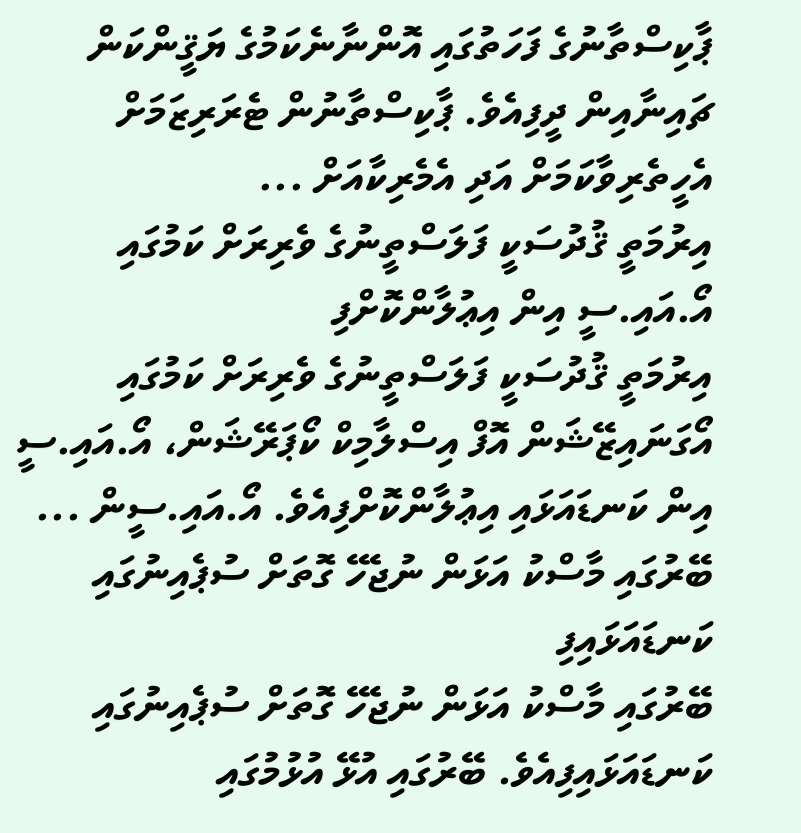ޕާކިސްތާނުގެ ފަހަތުގައި އޮންނާނެކަމުގެ ޔަޤީންކަން ޗައިނާއިން ދީފިއެވެ. ޕާކިސްތާނުން ޓެރަރިޒަމަށް އެހީތެރިވާކަމަށް އަދި އެމެރިކާއަށް ...
އިރުމަތީ ޤުދުސަކީ ފަލަސްތީނުގެ ވެރިރަށް ކަމުގައި އޯ.އައި.ސީ އިން އިޢުލާންކޮށްފި
އިރުމަތީ ޤުދުސަކީ ފަލަސްތީނުގެ ވެރިރަށް ކަމުގައި އޯގަނައިޒޭޝަން އޮފް އިސްލާމިކް ކޯޕަރޭޝަން، އޯ.އައި.ސީ އިން ކަނޑައަޅައި އިޢުލާންކޮށްފިއެވެ. އޯ.އައި.ސީން ...
ބޭރުގައި މާސްކު އަޅަން ނުޖެހޭ ގޮތަށް ސުޕެއިނުގައި ކަނޑައަޅައިފި
ބޭރުގައި މާސްކު އަޅަން ނުޖެހޭ ގޮތަށް ސުޕެއިނުގައި ކަނޑައަޅައިފިއެވެ. ބޭރުގައި އުޅޭ އުޅުމުގައި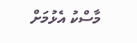މާސްކު އެޅުމަށް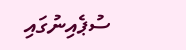ސުޕެއިނުގައި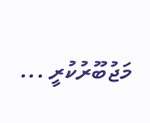މަޖުބޫރުކުރީ ...